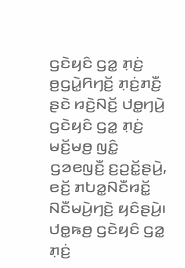ꤞꤢꤧꤟꤢꤨ ꤞꤤ꤭ ꤊ꤫ꤢꤦ꤬ ꤥ꤬ꤞꤣꤧ꤭ꤖꤚꤢꤩ꤬ ꤊ꤫ꤢꤦ꤬ꤊꤢꤪ꤬ ꤔꤢꤧ ꤙꤢꤧ꤬ꤡꤢꤩ꤬ ꤓꤥ꤭ꤚꤣꤧ꤬ ꤞꤢꤧꤟꤢꤨ ꤞꤤ꤭ ꤊ꤫ꤢꤦ꤬ ꤗꤢꤩ꤬ꤗꤥ꤬ ꤜꤢꤨ꤭ ꤞꤤꤕꤜꤢꤪ꤬ ꤢ꤬ꤑꤢꤩ꤭ꤔꤣꤧ꤬, ꤕꤢꤩ꤬ ꤊꤝꤤ꤭ꤡꤢꤪꤙꤢꤩ꤭ ꤡꤢꤪꤗꤣꤧ꤬ꤚꤢꤧ꤬ ꤟꤢꤨꤔꤣꤧ꤬꤯ ꤓꤥ꤭ꤒꤥ꤬ ꤞꤢꤧꤟꤢꤨ ꤞꤤ꤭ ꤊ꤫ꤢꤦ꤬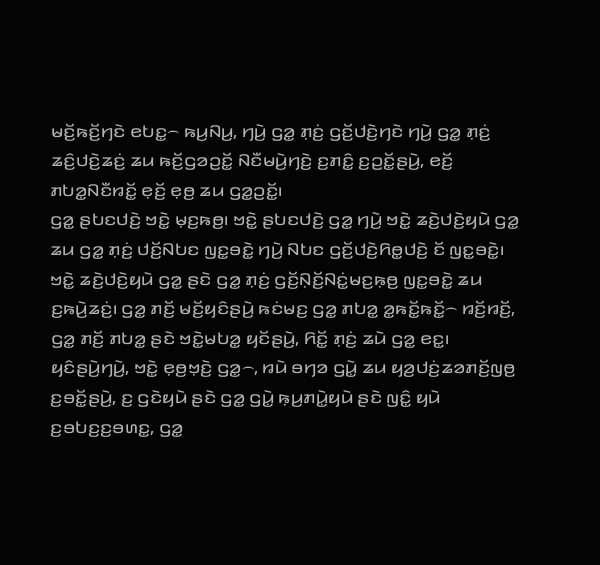ꤗꤢꤩ꤬ꤒꤢꤩ꤬ꤚꤢꤧ ꤕꤝꤢ꤭꤮ ꤒꤣ꤬ꤡꤣ꤬, ꤚꤣꤧ꤬ ꤞꤤ꤭ ꤊ꤫ꤢꤦ꤬ ꤞꤢꤩ꤬ꤓꤢꤧ꤬ꤚꤢꤧ ꤚꤣꤧ꤬ ꤞꤤ꤭ ꤊ꤫ꤢꤦ꤬ ꤘꤢꤨ꤬ꤓꤢꤧ꤬ꤘꤢꤦ꤬ ꤘꤣ ꤒꤢꤩ꤬ꤞꤤꤑꤢꤩ꤭ ꤡꤢꤪꤗꤣꤧ꤬ꤚꤢꤧ꤬ ꤢ꤬ꤊꤢꤨ꤭ ꤢ꤬ꤑꤢꤩ꤭ꤔꤣꤧ꤬, ꤕꤢꤩ꤬ ꤊꤝꤤ꤭ꤡꤢꤪꤙꤢꤩ꤭ ꤕ꤫ꤢꤩ꤬ ꤕ꤫ꤥ꤬ ꤘꤣ ꤞꤤ꤭ꤑꤢꤩ꤭꤯
ꤞꤤ꤭ ꤔꤝꤢꤓꤢꤧ꤬ ꤠꤢꤧ꤭ ꤗ꤫ꤢ꤬ꤒꤥ꤬꤯ ꤠꤢꤧ꤭ ꤔꤝꤢꤓꤢꤧ꤬ ꤞꤤ꤭ ꤚꤣꤧ꤬ ꤠꤢꤧ꤭ ꤘꤢꤧ꤬ꤓꤢꤧ꤬ꤟꤣꤧ ꤞꤤ꤭ ꤘꤣ ꤞꤤ꤭ ꤊ꤫ꤢꤦ꤬ ꤓꤢꤩ꤬ꤡꤝꤢ ꤜꤢ꤭ꤋꤢꤧ꤭ ꤚꤣꤧ꤬ ꤡꤝꤢ ꤞꤢꤩ꤬ꤓꤢꤧ꤬ꤖꤥ꤭ꤓꤢꤧ꤬ ꤢꤩ ꤜꤢ꤭ꤋꤢꤧ꤭꤯ ꤠꤢꤧ꤭ ꤘꤢꤧ꤬ꤓꤢꤧ꤬ꤟꤣꤧ ꤞꤤ꤭ ꤔꤢꤧ ꤞꤤ꤭ ꤊ꤫ꤢꤦ꤬ ꤞꤢꤩ꤬ꤡ꤫ꤢꤩ꤬ꤡꤢꤦ꤭ꤗꤢ꤬ꤒ꤫ꤥ꤬ ꤜꤢ꤭ꤋꤢꤧ꤭ ꤘꤣ ꤢ꤬ꤒꤣꤧ꤬ꤘꤢꤦ꤬꤯ ꤞꤤ꤭ ꤊꤢꤩ꤬ ꤗꤢꤩ꤬ꤟꤢꤨꤔꤣꤧ꤬ ꤒꤢꤦꤗꤢ꤬ ꤞꤤ꤭ ꤊꤝꤤ꤭ ꤤ꤭ꤒꤢꤩ꤭ꤒꤢꤩ꤭꤮ ꤙꤢꤩ꤬ꤙꤢꤩ꤬, ꤞꤤ꤭ ꤊꤢꤩ꤬ ꤊꤝꤤ꤭ ꤔꤢꤧ ꤠꤢꤧ꤭ꤗꤝꤤ꤭ ꤟꤢꤩꤔꤣꤧ꤬, ꤖꤢꤩ꤭ ꤊ꤫ꤢꤦ꤬ ꤘꤣꤧ ꤞꤤ꤭ ꤕꤢ꤭꤯
ꤟꤢꤨꤔꤣꤧ꤬ꤚꤣꤧ꤬, ꤠꤢꤧ꤭ ꤕ꤫ꤥ꤬ꤠ꤫ꤢꤧ꤬ ꤞꤤ꤭꤮, ꤙꤣꤧ ꤋꤚꤤ ꤞꤣꤧ꤭ ꤘꤣ ꤟꤤ꤬ꤓꤢꤦ꤬ꤘꤤꤊꤢꤩ꤬ꤜꤥ꤬ ꤢ꤬ꤋꤢꤩ꤭ꤔꤣꤧ꤬, ꤢ꤬ ꤞꤢꤧꤟꤣꤧ ꤔꤢꤧ ꤞꤤ꤭ ꤞꤣꤧ꤭ ꤒ꤫ꤣ꤬ꤊꤣꤧ꤭ꤟꤣꤧ ꤔꤢꤧ ꤜꤢꤨ꤭ ꤟꤣꤧ ꤢ꤬ꤋꤝꤢ꤬ꤢ꤬ꤋꤛꤢ꤭, ꤞꤤ꤭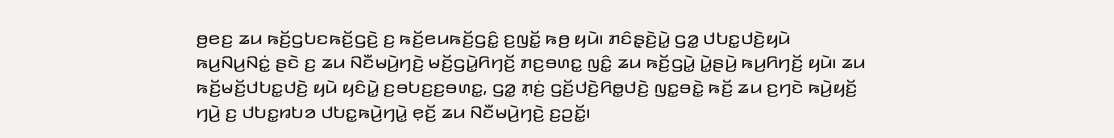ꤥ꤬ꤕꤢ꤬ ꤘꤣ ꤒꤢꤩ꤬ꤞꤝꤢꤒꤢꤩ꤬ꤞꤢꤧ꤬ ꤢ꤬ ꤒꤢꤩ꤬ꤕꤣꤒꤢꤩ꤬ꤞꤢꤨ꤭ ꤢ꤬ꤜꤢꤩ꤭ ꤒꤥ꤬ ꤟꤣꤧ꤯ ꤊꤢꤨꤔ꤫ꤢꤧ꤬ꤣꤧ꤭ ꤞꤤ꤭ ꤓꤝꤢ꤭ꤓꤢꤧ꤬ꤟꤣꤧ ꤒꤣ꤬ꤡꤣ꤬ꤡꤢꤦ꤭ ꤔꤢꤧ ꤢ꤬ ꤘꤣ ꤡꤢꤪꤗꤣꤧ꤬ꤚꤢꤧ꤬ ꤗꤢꤩ꤬ꤞꤣꤧ꤭ꤖꤚꤢꤩ꤬ ꤊꤢ꤬ꤋꤛꤢ꤭ ꤜꤢꤨ꤭ ꤘꤣ ꤒꤢꤩ꤬ꤞꤣꤧ꤭ ꤣꤧ꤭ꤔꤣꤧ꤬ ꤒꤣ꤬ꤖꤚꤢꤩ꤬ ꤟꤣꤧ꤯ ꤘꤣ ꤒꤢꤩ꤬ꤗꤢꤩ꤬ꤓꤝꤢ꤭ꤓꤢꤧ꤬ ꤟꤣꤧ ꤟꤢꤨꤣꤧ꤭ ꤢ꤬ꤋꤝꤢ꤬ꤢ꤬ꤋꤛꤢ꤭, ꤞꤤ꤭ ꤊ꤫ꤢꤦ꤬ ꤞꤢꤩ꤬ꤓꤢꤧ꤬ꤖꤥ꤭ꤓꤢꤧ꤬ ꤜꤢ꤭ꤋꤢꤧ꤭ ꤒꤢꤩ꤬ ꤘꤣ ꤢ꤬ꤚꤢꤧ ꤒꤣꤧ꤬ꤟꤢꤩ꤬ ꤚꤣꤧ꤬ ꤢ꤬ ꤓꤝꤢ꤭ꤙꤝꤤ ꤓꤝꤢ꤭ꤒꤣꤧ꤬ꤚꤣꤧ꤭ ꤕ꤫ꤢꤩ꤬ ꤘꤣ ꤡꤢꤪꤗꤣꤧ꤬ꤚꤢꤧ꤬ ꤢ꤬ꤑꤢꤩ꤭꤯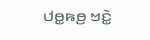ꤓꤥ꤭ꤒꤥ꤬ ꤠꤢꤧ꤭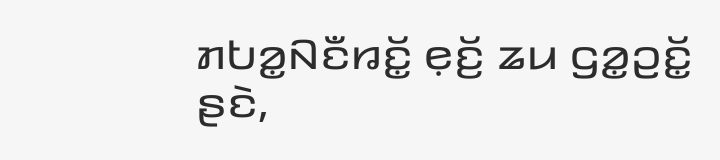ꤊꤝꤤ꤭ꤡꤢꤪꤙꤢꤩ꤭ ꤕ꤫ꤢꤩ꤬ ꤘꤣ ꤞꤤ꤭ꤑꤢꤩ꤭ ꤔꤢꤧ,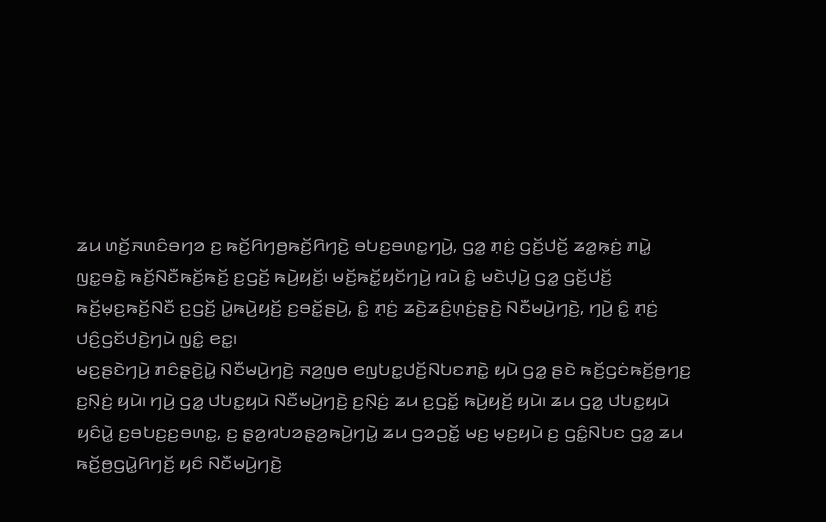ꤘꤣ ꤛꤢꤩ꤬ꤏꤛꤢꤨꤋꤚꤤ ꤢ꤬ ꤒꤢꤩ꤬ꤖꤚꤥ꤬ꤒꤢꤩ꤬ꤖꤚꤢꤧ꤬ ꤋꤝꤢ꤬ꤋꤛꤢ꤭ꤚꤣꤧ꤬, ꤞꤤ꤭ ꤊ꤫ꤢꤦ꤬ ꤞꤢꤩ꤬ꤓꤢꤩ꤬ ꤘꤤ꤭ꤒ꤫ꤢꤦ꤬ ꤊꤣꤧ꤭ ꤜꤢ꤭ꤋꤢꤧ꤭ ꤒꤢꤩ꤬ꤡꤢꤪꤒꤢꤩ꤬ꤒꤢꤩ꤬ ꤢ꤬ꤞꤢꤩ꤬ ꤒꤣꤧ꤬ꤟꤢꤩ꤬꤯ ꤗꤢꤩ꤬ꤒꤢꤩ꤭ꤟꤢꤩꤚꤣꤧ꤬ ꤙꤣꤧ ꤢꤨ꤭ ꤗꤢꤧꤓ꤫ꤣꤧ꤬ ꤞꤤ꤭ ꤞꤢꤩ꤬ꤓꤢꤩ꤬ ꤒꤢꤩ꤬ꤗ꤫ꤢ꤬ꤒꤢꤩ꤬ꤡꤢꤪ ꤢ꤬ꤞꤢꤩ꤬ ꤣꤧ꤭ꤒꤣꤧ꤬ꤟꤢꤩ꤬ ꤢ꤬ꤋꤢꤩ꤭ꤔꤣꤧ꤬, ꤢꤨ꤭ ꤊ꤫ꤢꤦ꤬ ꤘꤢꤧ꤬ꤘꤢꤨ꤬ꤛ꤫ꤢꤦ꤬ꤔ꤫ꤢꤧ꤬ ꤡꤢꤪꤗꤣꤧ꤬ꤚꤢꤧ꤬, ꤚꤣꤧ꤬ ꤢꤨ꤭ ꤊ꤫ꤢꤦ꤬ ꤓꤢꤨ꤬ꤞꤢꤩꤓꤢꤧ꤬ꤚꤣꤧ ꤜꤢꤨ꤭ ꤕꤢ꤭꤯
ꤗꤢ꤬ꤔꤢꤧꤚꤣꤧ꤬ ꤊꤢꤨꤔ꤫ꤢꤧ꤬ꤣꤧ꤭ ꤡꤢꤪꤗꤣꤧ꤬ꤚꤢꤧ꤬ ꤏꤤ꤬ꤜꤥ ꤕꤜꤝꤢ꤭ꤓꤢꤩ꤬ꤡꤝꤢꤊꤢꤧ꤭ ꤟꤣꤧ ꤞꤤ꤭ ꤔꤢꤧ ꤒꤢꤩ꤬ꤞꤢꤦꤒꤢꤩ꤬ꤥ꤬ꤚꤢ꤬ ꤢ꤬ꤡ꤫ꤢꤦ꤬ ꤟꤣꤧ꤯ ꤚꤣꤧ꤬ ꤞꤤ꤭ ꤓꤝꤢ꤭ꤟꤣꤧ ꤡꤢꤪꤗꤣꤧ꤬ꤚꤢꤧ꤬ ꤢ꤬ꤡ꤫ꤢꤦ꤬ ꤘꤣ ꤢ꤬ꤞꤢꤩ꤭ ꤒꤣꤧ꤬ꤟꤢꤩ꤬ ꤟꤣꤧ꤯ ꤘꤣ ꤞꤤ꤭ ꤓꤝꤢ꤭ꤟꤣꤧ ꤟꤢꤨꤣꤧ꤭ ꤢ꤬ꤋꤝꤢ꤬ꤢ꤬ꤋꤛꤢ꤭, ꤢ꤬ ꤔ꤫ꤤ꤬ꤙꤝꤤꤔ꤫ꤤ꤬ꤒꤣꤧ꤬ꤚꤣꤧ꤭ ꤘꤣ ꤞꤤꤑꤢꤩ꤭ ꤗꤢ꤬ ꤗ꤫ꤢ꤬ꤟꤣꤧ ꤢ꤬ ꤞꤢꤨ꤭ꤡꤝꤢ ꤞꤤ꤭ ꤘꤣ ꤒꤢꤩ꤬ꤥ꤬ꤞꤣꤧ꤭ꤖꤚꤢꤩ꤬ ꤟꤢꤨ ꤡꤢꤪꤗꤣꤧ꤬ꤚꤢꤧ꤬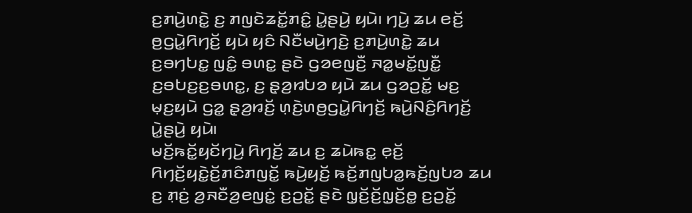ꤢ꤬ꤊꤣꤧ꤬ꤛꤢꤧ꤭ ꤢ꤬ ꤊꤜꤢꤧꤘꤢꤩ꤭ꤊꤢꤨ꤭ ꤣꤧ꤭ꤔꤣꤧ꤬ ꤟꤣꤧ꤯ ꤚꤣꤧ꤬ ꤘꤣ ꤕꤢꤩ꤬ ꤥ꤬ꤞꤣꤧ꤭ꤖꤚꤢꤩ꤬ ꤟꤣꤧ ꤟꤢꤨ ꤡꤢꤪꤗꤣꤧ꤬ꤚꤢꤧ꤬ ꤢ꤬ꤊꤣꤧ꤬ꤛꤢꤧ꤭ ꤘꤣ ꤢ꤬ꤋꤚꤝꤢ꤭ ꤜꤢꤨ꤭ ꤋꤛꤢ꤭ ꤔꤢꤧ ꤞꤤꤕꤜꤢꤪ꤬ ꤏꤤ꤭ꤗꤢꤩ꤭ꤜꤢꤪ꤭ ꤢ꤬ꤋꤝꤢ꤬ꤢ꤬ꤋꤛꤢ꤭, ꤢ꤬ ꤔ꤫ꤤ꤬ꤙꤝꤤ ꤟꤣꤧ ꤘꤣ ꤞꤤꤑꤢꤩ꤭ ꤗꤢ꤬ ꤗ꤫ꤢ꤬ꤟꤣꤧ ꤞꤤ꤭ ꤔ꤫ꤤ꤬ꤙꤢꤩ꤬ ꤛ꤫ꤢꤧ꤬ꤛꤥ꤬ꤞꤣꤧ꤭ꤖꤚꤢꤩ꤬ ꤒꤣꤧ꤬ꤡꤢꤨ꤬ꤖꤚꤢꤩ꤬ ꤣꤧ꤭ꤔꤣꤧ꤬ ꤟꤣꤧ꤯
ꤗꤢꤩ꤬ꤒꤢꤩ꤭ꤟꤢꤩꤚꤣꤧ꤬ ꤖꤚꤢꤩ꤬ ꤘꤣ ꤢ꤬ ꤘꤣꤧꤒꤢ꤭ ꤕ꤫ꤢꤩ꤬ ꤖꤚꤢꤩ꤬ꤟꤢꤧ꤭ꤢꤩ꤬ꤊꤢꤨꤊꤜꤢꤩ꤭ ꤒꤣꤧ꤬ꤟꤢꤩ꤬ ꤒꤢꤩ꤬ꤊꤜꤝꤤ꤭ꤒꤢꤩ꤬ꤜꤝꤤ ꤘꤣ ꤢ꤬ ꤊ꤫ꤢꤦ꤬ ꤤ꤬ꤏꤢꤪꤤ꤬ꤕꤜꤢꤦ꤭ ꤢ꤬ꤑꤢꤩ꤭ ꤔꤢꤧ ꤜ꤫ꤢꤩ꤬ꤢꤩ꤬ꤜ꤫ꤢꤩ꤬ꤥ꤭ ꤢ꤬ꤑꤢꤩ꤭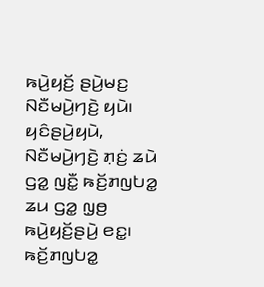ꤒꤣꤧ꤬ꤟꤢꤩ꤬ ꤔꤣꤧ꤬ꤗꤢ꤬ ꤡꤢꤪꤗꤣꤧ꤬ꤚꤢꤧ꤬ ꤟꤣꤧ꤯ ꤟꤢꤨꤔꤣꤧ꤬ꤟꤣꤧ, ꤡꤢꤪꤗꤣꤧ꤬ꤚꤢꤧ꤬ ꤊ꤫ꤢꤦ꤬ ꤘꤣꤧ ꤞꤤ꤭ ꤜꤢꤪ꤭ ꤒꤢꤩ꤬ꤊꤜꤝꤤ꤭ ꤘꤣ ꤞꤤ꤭ ꤜ꤫ꤥ꤬ ꤒꤣꤧ꤬ꤟꤢꤩ꤬ꤔꤣꤧ꤬ ꤕꤢ꤭꤯ ꤒꤢꤩ꤬ꤊꤜꤝꤤ꤭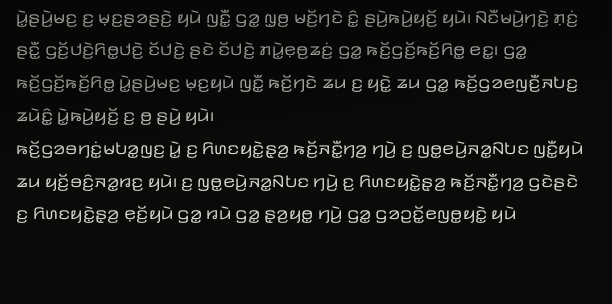ꤣꤧ꤭ꤔꤣꤧ꤬ꤗꤢ꤬ ꤢ꤬ ꤗ꤫ꤢ꤬ꤔꤤꤔꤢꤧ꤬ ꤟꤣꤧ ꤜꤢꤪ꤭ ꤞꤤ꤭ ꤜ꤫ꤥ꤬ ꤗꤢꤩ꤬ꤚꤢꤧ ꤢꤨ꤭ ꤔꤣꤧ꤬ꤒꤣꤧ꤬ꤟꤢꤩ꤬ ꤟꤣꤧ꤯ ꤡꤢꤪꤗꤣꤧ꤬ꤚꤢꤧ꤬ ꤊ꤫ꤢꤦ꤬ ꤔꤢꤪ꤭ ꤞꤢꤩ꤬ꤓꤢꤧ꤬ꤖꤥ꤭ꤓꤢꤧ꤬ ꤢꤩꤓꤢꤧ꤬ ꤔꤢꤧ ꤢꤩꤓꤢꤧ꤬ ꤊꤣꤧ꤭ꤕ꤫ꤥ꤬ꤘꤢꤦ꤬ ꤞꤤ꤭ ꤒꤢꤩ꤬ꤞꤢꤩ꤬ꤒꤢꤩ꤬ꤖꤥ꤭ ꤕꤢ꤭꤯ ꤞꤤ꤭ ꤒꤢꤩ꤬ꤞꤢꤩ꤬ꤒꤢꤩ꤬ꤖꤥ꤭ ꤣꤧ꤭ꤔꤣꤧ꤬ꤗꤢ꤬ ꤗ꤫ꤢ꤬ꤟꤣꤧ ꤜꤢꤪ꤭ ꤒꤢꤩ꤬ꤚꤢꤧ ꤘꤣ ꤢ꤬ ꤟꤢꤧ꤭ ꤘꤣ ꤞꤤ꤭ ꤒꤢꤩ꤬ꤞꤤꤕꤜꤢꤪ꤬ꤏꤝꤢ꤬ ꤘꤣꤧꤢꤨ꤭ ꤣꤧ꤭ꤒꤣꤧ꤬ꤟꤢꤩ꤬ ꤢ꤬ ꤥ꤬ ꤔꤣꤧ꤬ ꤟꤣꤧ꤯
ꤒꤢꤩ꤬ꤞꤤꤋꤚꤢꤦ꤭ꤗꤝꤤ꤭ꤜꤢ꤬ ꤣꤧ꤭ ꤢ꤬ ꤖꤛꤢꤟꤢꤧ꤭ꤔ꤫ꤤ꤬ ꤒꤢꤩ꤬ꤏꤢꤪ꤭ꤚꤤ꤬ ꤚꤣꤧ꤬ ꤢ꤬ ꤜꤥ꤭ꤕꤣꤧ꤬ꤏꤤ꤭ꤡꤝꤢ ꤜꤢꤪ꤭ꤟꤣꤧ ꤘꤣ ꤟꤢꤩ꤬ꤋꤢꤨ꤬ꤏꤤ꤭ꤙꤢ꤬ ꤟꤣꤧ꤯ ꤢ꤬ ꤜꤥ꤭ꤕꤣꤧ꤬ꤏꤤ꤭ꤡꤝꤢ ꤚꤣꤧ꤬ ꤢ꤬ ꤖꤛꤢꤟꤢꤧ꤭ꤔ꤫ꤤ꤬ ꤒꤢꤩ꤬ꤏꤢꤪ꤭ꤚꤤ꤬ ꤞꤢꤧꤔꤢꤧ ꤢ꤬ ꤖꤛꤢꤟꤢꤧ꤭ꤔ꤫ꤤ꤬ ꤕ꤫ꤢꤩ꤬ꤟꤣꤧ ꤞꤤ꤭ ꤙꤣꤧ ꤞꤤ꤭ ꤔ꤫ꤤ꤬ꤟꤥ꤭ ꤚꤣꤧ꤬ ꤞꤤ꤭ ꤞꤤꤑꤢꤩ꤭ꤕꤜꤥ꤭ꤟꤢꤧ꤭ ꤟꤣꤧ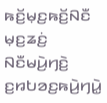ꤒꤢꤩ꤬ꤗ꤫ꤢ꤬ꤒꤢꤩ꤬ꤡꤢꤪ ꤗ꤫ꤢ꤬ꤘꤢꤦ꤬ ꤡꤢꤪꤗꤣꤧ꤬ꤚꤢꤧ꤬ ꤢ꤬ꤙꤝꤤꤢ꤬ꤒꤣꤧ꤬ꤚꤣꤧ꤭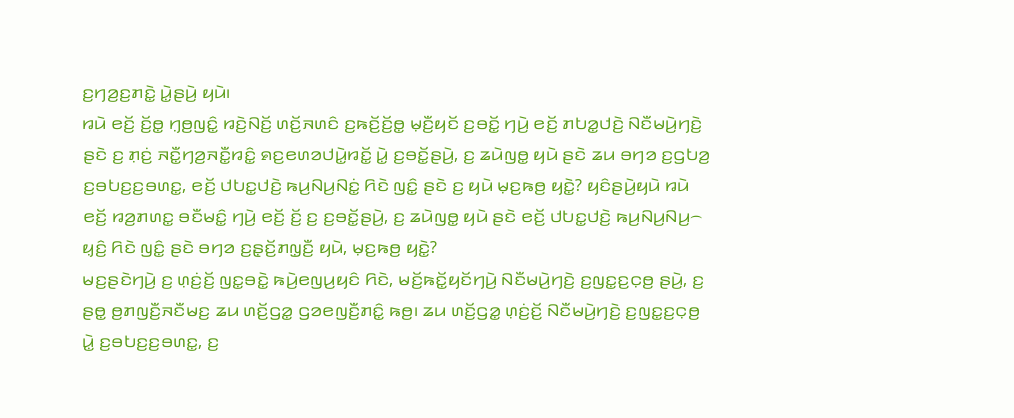ꤢ꤬ꤚꤤ꤬ꤢ꤬ꤊꤢꤧ꤭ ꤣꤧ꤭ꤔꤣꤧ꤬ ꤟꤣꤧ꤯
ꤙꤣꤧ ꤕꤢꤩ꤬ ꤢꤩ꤬ꤥ꤭ ꤚ꤫ꤥ꤬ꤜꤢꤨ꤭ ꤙꤢꤧ꤬ꤡꤢꤩ꤬ ꤛꤢꤩ꤬ꤏꤛꤢꤨ ꤢ꤬ꤒꤢꤩ꤬ꤢꤩ꤬ꤥ꤭ ꤗ꤫ꤢꤪ꤬ꤟꤢꤩ ꤢ꤬ꤋꤢꤩ꤭ ꤚꤣꤧ꤬ ꤕꤢꤩ꤬ ꤊꤝꤤ꤭ꤓꤢꤧ꤬ ꤡꤢꤪꤗꤣꤧ꤬ꤚꤢꤧ꤬ ꤔꤢꤧ ꤢ꤬ ꤊ꤫ꤢꤦ꤬ ꤏꤢꤪ꤭ꤚꤤ꤬ꤏꤢꤪ꤭ꤙꤢꤨ꤭ ꤎꤢ꤬ꤕꤛꤤꤓꤣꤧ꤭ꤙꤢꤩ꤭ ꤣꤧ꤭ ꤢ꤬ꤋꤢꤩ꤭ꤔꤣꤧ꤬, ꤢ꤬ ꤘꤣꤧꤜꤥ꤭ ꤟꤣꤧ ꤔꤢꤧ ꤘꤣ ꤋꤚꤤ ꤢ꤬ꤞꤝꤤ꤬ ꤢ꤬ꤋꤝꤢ꤬ꤢ꤬ꤋꤛꤢ꤭, ꤕꤢꤩ꤬ ꤓꤝꤢ꤭ꤓꤢꤧ꤬ ꤒꤣ꤬ꤡꤣ꤬ꤡꤢꤦ꤭ ꤖꤢꤧ ꤜꤢꤨ꤭ ꤔꤢꤧ ꤢ꤬ ꤟꤣꤧ ꤗ꤫ꤢ꤬ꤒꤥ꤬ ꤟꤢꤧ꤭? ꤟꤢꤨꤔꤣꤧ꤬ꤟꤣꤧ ꤙꤣꤧ ꤕꤢꤩ꤬ ꤙꤤ꤬ꤊꤛꤢ꤭ ꤋꤢꤪꤗꤢꤨ꤭ ꤚꤣꤧ꤬ ꤕꤢꤩ꤬ ꤢꤩ꤬ ꤢ꤬ ꤢ꤬ꤋꤢꤩ꤭ꤔꤣꤧ꤬, ꤢ꤬ ꤘꤣꤧꤜꤥ꤭ ꤟꤣꤧ ꤔꤢꤧ ꤕꤢꤩ꤬ ꤓꤝꤢ꤭ꤓꤢꤧ꤬ ꤒꤣ꤬ꤡꤣ꤬ꤡꤣ꤬꤮ ꤟ꤫ꤢꤨ꤬ ꤖꤢꤧ ꤜꤢꤨ꤭ ꤔꤢꤧ ꤋꤚꤤ ꤢ꤬ꤔ꤫ꤢꤩ꤬ꤊꤜ꤫ꤢꤪ꤬ ꤟꤣꤧ, ꤗ꤫ꤢ꤬ꤒꤥ꤬ ꤟꤢꤧ꤭?
ꤗꤢ꤬ꤔꤢꤧꤚꤣꤧ꤬ ꤢ꤬ ꤛ꤫ꤢꤦ꤬ꤢꤩ꤬ ꤜꤢ꤭ꤋꤢꤧ꤭ ꤒꤣꤧ꤬ꤕꤜꤣ꤬ꤟꤢꤨ ꤖꤢꤧ, ꤗꤢꤩ꤬ꤒꤢꤩ꤭ꤟꤢꤩꤚꤣꤧ꤬ ꤡꤢꤪꤗꤣꤧ꤬ꤚꤢꤧ꤬ ꤢ꤬ꤜꤢ꤭ꤢ꤬ꤍ꤫ꤥ꤬ ꤔꤣꤧ꤬, ꤢ꤬ ꤔꤥ꤭ ꤥ꤬ꤊꤜꤢꤪ꤬ꤏꤢꤪꤗꤢ꤬ ꤘꤣ ꤛꤢꤩ꤬ꤞꤤ꤭ ꤞꤤꤕꤜꤢꤪ꤬ꤊꤢꤨ꤭ ꤒꤥ꤬꤯ ꤘꤣ ꤛꤢꤩ꤬ꤞꤤ꤭ ꤛ꤫ꤢꤦ꤬ꤢꤩ꤬ ꤡꤢꤪꤗꤣꤧ꤬ꤚꤢꤧ꤬ ꤢ꤬ꤜꤢ꤭ꤢ꤬ꤍ꤫ꤥ꤬ ꤣꤧ꤭ ꤢ꤬ꤋꤝꤢ꤬ꤢ꤬ꤋꤛꤢ꤭, ꤢ꤬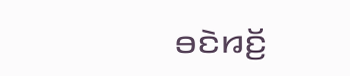ꤋꤢꤧꤙꤢꤩ꤬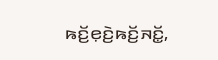ꤒꤢꤩ꤬ꤕ꤫ꤢꤧ꤬ꤒꤢꤩ꤬ꤏꤢꤩ꤭,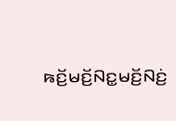ꤒꤢꤩ꤬ꤗꤢꤩ꤬ꤡꤢ꤭ꤗꤢꤩ꤬ꤡꤢꤦ꤬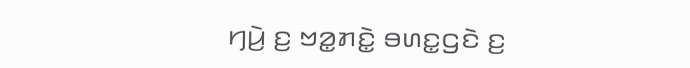ꤚꤣꤧ꤬ ꤢ꤬ ꤠꤤ꤭ꤊꤢꤧ꤭ ꤋꤛꤢ꤭ꤞꤢꤧ ꤢ꤬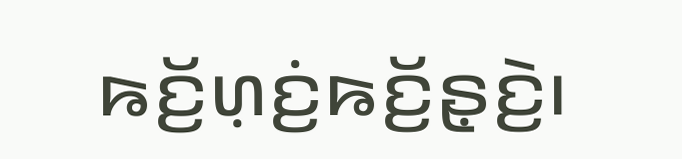ꤒꤢꤩ꤬ꤛ꤫ꤢꤦ꤬ꤒꤢꤩ꤬ꤔ꤫ꤢꤧ꤬꤯